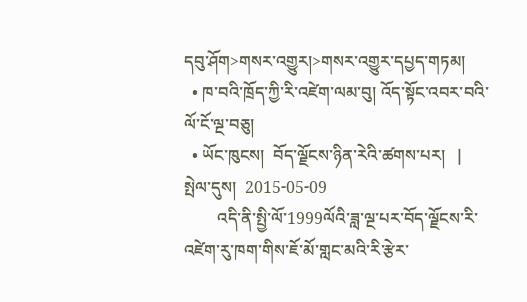དབུ་ཤོག>གསར་འགྱུར།>གསར་འགྱུར་དཔྱད་གཏམ།
  • ཁ་བའི་ཁྲོད་ཀྱི་རི་འཛེག་ལམ་བུ། འོད་སྟོང་འབར་བའི་ལོ་ངོ་ལྔ་བཅུ།
  • ཡོང་ཁུངས།  བོད་ལྗོངས་ཉིན་རེའི་ཚགས་པར།   |     སྤེལ་དུས།  2015-05-09
        འདི་ནི་སྤྱི་ལོ་1999ལོའི་ཟླ་ལྔ་པར་བོད་ལྗོངས་རི་འཛེག་རུ་ཁག་གིས་ཇོ་མོ་གླང་མའི་རི་རྩེར་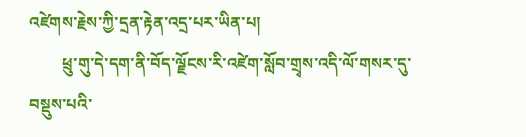འཛེགས་རྗེས་ཀྱི་དྲན་རྟེན་འདྲ་པར་ཡིན་པ།
        ཕྲུ་གུ་དེ་དག་ནི་བོད་ལྗོངས་རི་འཛེག་སློབ་གྲྭས་འདི་ལོ་གསར་དུ་བསྡུས་པའི་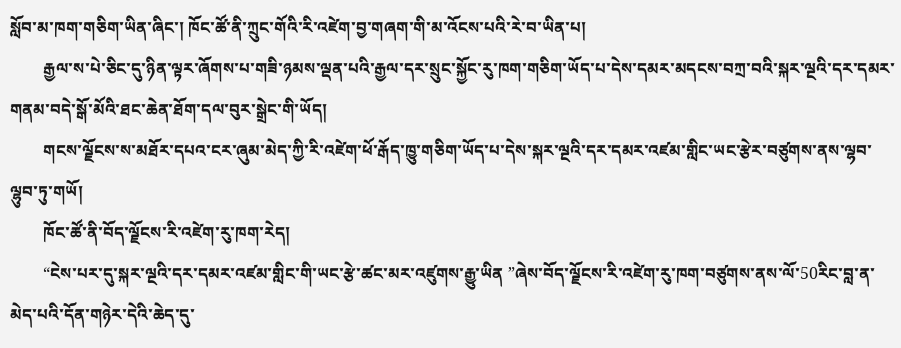སློབ་མ་ཁག་གཅིག་ཡིན་ཞིང་། ཁོང་ཚོ་ནི་ཀྲུང་གོའི་རི་འཛེག་བྱ་གཞག་གི་མ་འོངས་པའི་རེ་བ་ཡིན་པ།
        རྒྱལ་ས་པེ་ཅིང་དུ་ཉིན་ལྟར་ཞོགས་པ་གཟི་ཉམས་ལྡན་པའི་རྒྱལ་དར་སྲུང་སྐྱོང་རུ་ཁག་གཅིག་ཡོད་པ་དེས་དམར་མདངས་བཀྲ་བའི་སྐར་ལྔའི་དར་དམར་གནམ་བདེ་སྒོ་མོའི་ཐང་ཆེན་ཐོག་དལ་བུར་སྒྲེང་གི་ཡོད།
        གངས་ལྗོངས་ས་མཐོར་དཔའ་ངར་ཞུམ་མེད་ཀྱི་རི་འཛེག་ཕོ་རྒོད་ཁྱུ་གཅིག་ཡོད་པ་དེས་སྐར་ལྔའི་དར་དམར་འཛམ་གླིང་ཡང་རྩེར་བཙུགས་ནས་ལྷབ་ལྷུབ་ཏུ་གཡོ།
        ཁོང་ཚོ་ནི་བོད་ལྗོངས་རི་འཛེག་རུ་ཁག་རེད།
        “ངེས་པར་དུ་སྐར་ལྔའི་དར་དམར་འཛམ་གླིང་གི་ཡང་རྩེ་ཚང་མར་འཛུགས་རྒྱུ་ཡིན ”ཞེས་བོད་ལྗོངས་རི་འཛེག་རུ་ཁག་བཙུགས་ནས་ལོ་50རིང་བླ་ན་མེད་པའི་དོན་གཉེར་དེའི་ཆེད་དུ་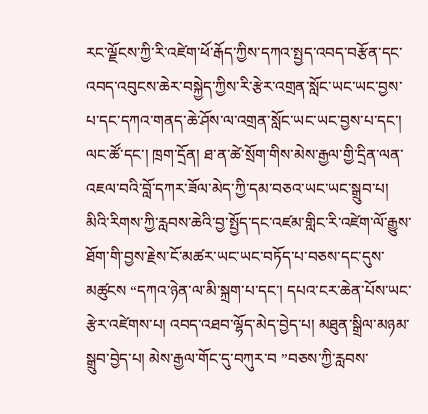རང་ལྗོངས་ཀྱི་རི་འཛེག་ཕོ་རྒོད་ཀྱིས་དཀའ་སྤྱད་འབད་བརྩོན་དང་འབད་འབུངས་ཆེར་བསྐྱེད་ཀྱིས་རི་རྩེར་འགྲན་སློང་ཡང་ཡང་བྱས་པ་དང་དཀའ་གནད་ཆེ་ཤོས་ལ་འགྲན་སློང་ཡང་ཡང་བྱས་པ་དང་། ལང་ཚོ་དང་། ཁྲག་དྲོན། ཐ་ན་ཚེ་སྲོག་གིས་མེས་རྒྱལ་གྱི་དྲིན་ལན་འཇལ་བའི་བློ་དཀར་ཟོལ་མེད་ཀྱི་དམ་བཅའ་ཡང་ཡང་སྒྲུབ་པ། མིའི་རིགས་ཀྱི་རླབས་ཆེའི་བྱ་སྤྱོད་དང་འཛམ་གླིང་རི་འཛེག་ལོ་རྒྱུས་ཐོག་གི་བྱས་རྗེས་ངོ་མཚར་ཡང་ཡང་བཏོད་པ་བཅས་དང་དུས་མཚུངས “དཀའ་ཉེན་ལ་མི་སྐྲག་པ་དང་། དཔའ་ངར་ཆེན་པོས་ཡང་རྩེར་འཛེགས་པ། འབད་འཐབ་ལྷོད་མེད་བྱེད་པ། མཐུན་སྒྲིལ་མཉམ་སྒྲུབ་བྱེད་པ། མེས་རྒྱལ་གོང་དུ་བཀུར་བ ”བཅས་ཀྱི་རླབས་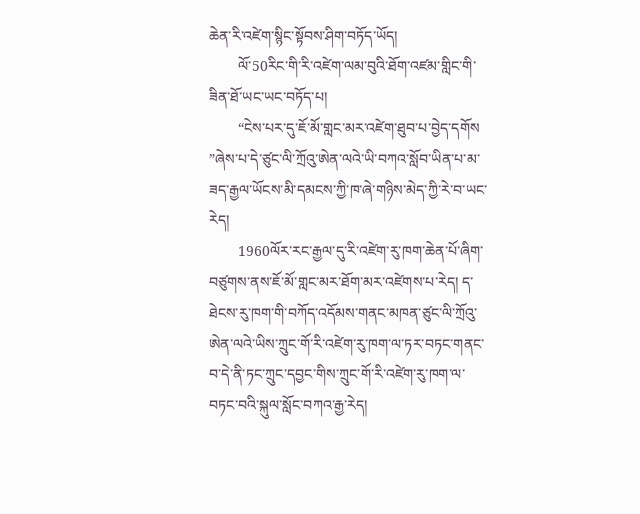ཆེན་རི་འཛེག་སྙིང་སྟོབས་ཤིག་བཏོད་ཡོད།
        ལོ་50རིང་གི་རི་འཛེག་ལམ་བུའི་ཐོག་འཛམ་གླིང་གི་ཟིན་ཐོ་ཡང་ཡང་བཏོད་པ།
        “ངེས་པར་དུ་ཇོ་མོ་གླང་མར་འཛེག་ཐུབ་པ་བྱེད་དགོས ”ཞེས་པ་དེ་ཙུང་ལི་ཀྲོའུ་ཨེན་ལའེ་ཡི་བཀའ་སློབ་ཡིན་པ་མ་ཟད་རྒྱལ་ཡོངས་མི་དམངས་ཀྱི་ཁ་ཞེ་གཉིས་མེད་ཀྱི་རེ་བ་ཡང་རེད།
        1960ལོར་རང་རྒྱལ་དུ་རི་འཛེག་རུ་ཁག་ཆེན་པོ་ཞིག་བཙུགས་ནས་ཇོ་མོ་གླང་མར་ཐོག་མར་འཛེགས་པ་རེད། ད་ཐེངས་རུ་ཁག་གི་བཀོད་འདོམས་གནང་མཁན་ཙུང་ལི་ཀྲོའུ་ཨེན་ལའེ་ཡིས་ཀྲུང་གོ་རི་འཛེག་རུ་ཁག་ལ་ཏར་བཏང་གནང་བ་དེ་ནི་ཏང་ཀྲུང་དབྱང་གིས་ཀྲུང་གོ་རི་འཛེག་རུ་ཁག་ལ་བཏང་བའི་སྐུལ་སློང་བཀའ་རྒྱ་རེད།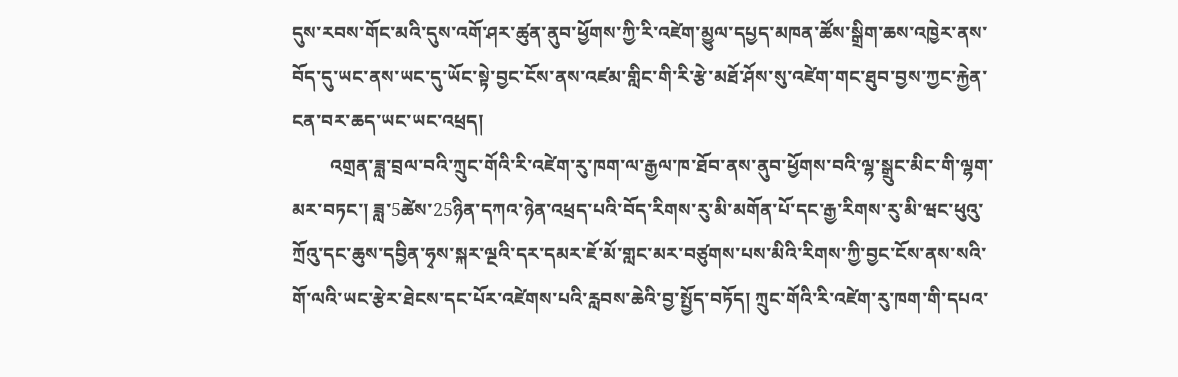དུས་རབས་གོང་མའི་དུས་འགོ་ཤར་ཚུན་ནུབ་ཕྱོགས་ཀྱི་རི་འཛེག་མྱུལ་དཔྱད་མཁན་ཚོས་སྒྲིག་ཆས་འཁྱེར་ནས་བོད་དུ་ཡང་ནས་ཡང་དུ་ཡོང་སྟེ་བྱང་ངོས་ནས་འཛམ་གླིང་གི་རི་རྩེ་མཐོ་ཤོས་སུ་འཛེག་གང་ཐུབ་བྱས་ཀྱང་རྐྱེན་ངན་བར་ཆད་ཡང་ཡང་འཕྲད།
        འགྲན་ཟླ་བྲལ་བའི་ཀྲུང་གོའི་རི་འཛེག་རུ་ཁག་ལ་རྒྱལ་ཁ་ཐོབ་ནས་ནུབ་ཕྱོགས་བའི་ལྷ་སྒྲུང་མིང་གི་ལྷག་མར་བཏང་། ཟླ་5ཚེས་25ཉིན་དཀའ་ཉེན་འཕྲད་པའི་བོད་རིགས་རུ་མི་མགོན་པོ་དང་རྒྱ་རིགས་རུ་མི་ཝང་ཕུའུ་ཀྲོའུ་དང་ཆུས་དབྱིན་ཧྭས་སྐར་ལྔའི་དར་དམར་ཇོ་མོ་གླང་མར་བཙུགས་པས་མིའི་རིགས་ཀྱི་བྱང་ངོས་ནས་སའི་གོ་ལའི་ཡང་རྩེར་ཐེངས་དང་པོར་འཛེགས་པའི་རླབས་ཆེའི་བྱ་སྤྱོད་བཏོད། ཀྲུང་གོའི་རི་འཛེག་རུ་ཁག་གི་དཔའ་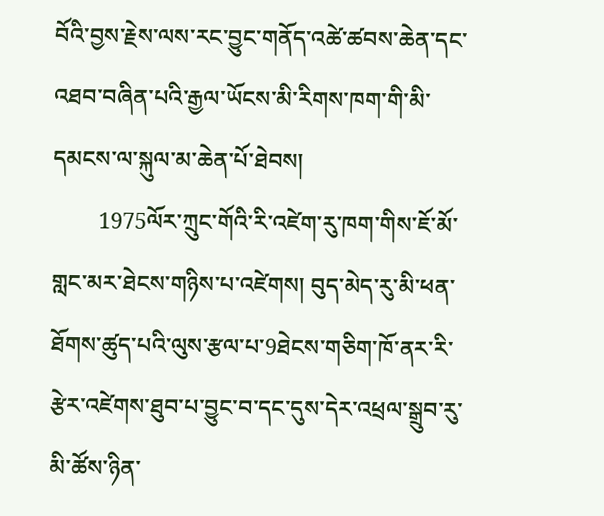བོའི་བྱས་རྗེས་ལས་རང་བྱུང་གནོད་འཚེ་ཚབས་ཆེན་དང་འཐབ་བཞིན་པའི་རྒྱལ་ཡོངས་མི་རིགས་ཁག་གི་མི་དམངས་ལ་སྐུལ་མ་ཆེན་པོ་ཐེབས།
        1975ལོར་ཀྲུང་གོའི་རི་འཛེག་རུ་ཁག་གིས་ཇོ་མོ་གླང་མར་ཐེངས་གཉིས་པ་འཛེགས། བུད་མེད་རུ་མི་ཕན་ཐོགས་ཚུད་པའི་ལུས་རྩལ་པ་9ཐེངས་གཅིག་ཁོ་ནར་རི་རྩེར་འཛེགས་ཐུབ་པ་བྱུང་བ་དང་དུས་དེར་འཕྲལ་སྒྲུབ་རུ་མི་ཚོས་ཉིན་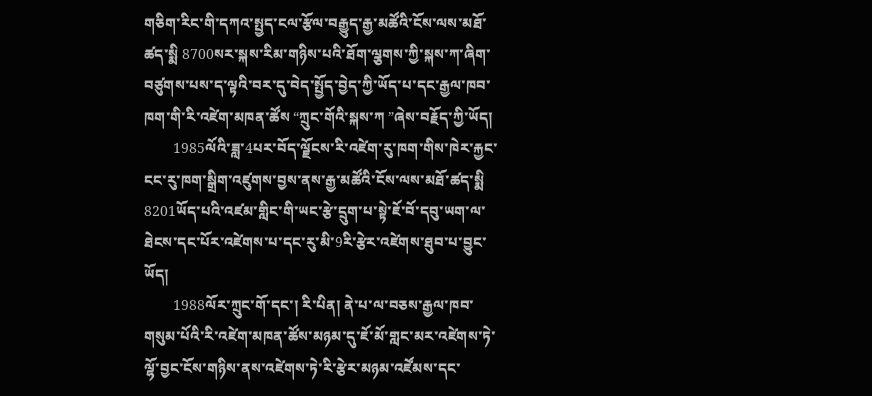གཅིག་རིང་གི་དཀའ་སྤྱད་ངལ་རྩོལ་བརྒྱུད་རྒྱ་མཚོའི་ངོས་ལས་མཐོ་ཚད་སྨི 8700སར་སྐས་རིམ་གཉིས་པའི་ཐོག་ལྕགས་ཀྱི་སྐས་ཀ་ཞིག་བཙུགས་པས་ད་ལྟའི་བར་དུ་བེད་སྤྱོད་བྱེད་ཀྱི་ཡོད་པ་དང་རྒྱལ་ཁབ་ཁག་གི་རི་འཛེག་མཁན་ཚོས “ཀྲུང་གོའི་སྐས་ཀ ”ཞེས་བརྗོད་ཀྱི་ཡོད།
        1985ལོའི་ཟླ་4པར་བོད་ལྗོངས་རི་འཛེག་རུ་ཁག་གིས་ཁེར་རྐྱང་ངང་རུ་ཁག་སྒྲིག་འཛུགས་བྱས་ནས་རྒྱ་མཚོའི་ངོས་ལས་མཐོ་ཚད་སྨི 8201ཡོད་པའི་འཛམ་གླིང་གི་ཡང་རྩེ་དྲུག་པ་སྟེ་ཇོ་བོ་དབུ་ཡག་ལ་ཐེངས་དང་པོར་འཛེགས་པ་དང་རུ་མི་9རི་རྩེར་འཛེགས་ཐུབ་པ་བྱུང་ཡོད།
        1988ལོར་ཀྲུང་གོ་དང་། རི་པིན། ནེ་པ་ལ་བཅས་རྒྱལ་ཁབ་གསུམ་པོའི་རི་འཛེག་མཁན་ཚོས་མཉམ་དུ་ཇོ་མོ་གླང་མར་འཛེགས་ཏེ་ལྷོ་བྱང་ངོས་གཉིས་ནས་འཛེགས་ཏེ་རི་རྩེར་མཉམ་འཛོམས་དང་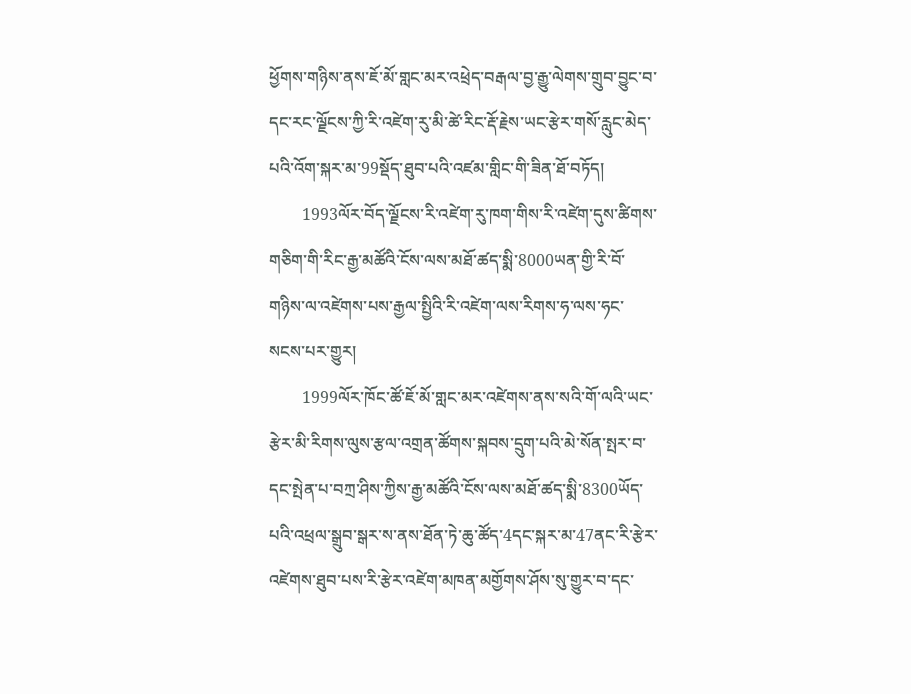ཕྱོགས་གཉིས་ནས་ཇོ་མོ་གླང་མར་འཕྲེད་བརྒལ་བྱ་རྒྱུ་ལེགས་གྲུབ་བྱུང་བ་དང་རང་ལྗོངས་ཀྱི་རི་འཛེག་རུ་མི་ཚེ་རིང་རྡོ་རྗེས་ཡང་རྩེར་གསོ་རླུང་མེད་པའི་འོག་སྐར་མ་99སྡོད་ཐུབ་པའི་འཛམ་གླིང་གི་ཟིན་ཐོ་བཏོད།
        1993ལོར་བོད་ལྗོངས་རི་འཛེག་རུ་ཁག་གིས་རི་འཛེག་དུས་ཚིགས་གཅིག་གི་རིང་རྒྱ་མཚོའི་ངོས་ལས་མཐོ་ཚད་སྨི་8000ཡན་གྱི་རི་བོ་གཉིས་ལ་འཛེགས་པས་རྒྱལ་སྤྱིའི་རི་འཛེག་ལས་རིགས་ཧ་ལས་ཧང་སངས་པར་གྱུར།
        1999ལོར་ཁོང་ཚོ་ཇོ་མོ་གླང་མར་འཛེགས་ནས་སའི་གོ་ལའི་ཡང་རྩེར་མི་རིགས་ལུས་རྩལ་འགྲན་ཚོགས་སྐབས་དྲུག་པའི་མེ་སོན་སྤར་བ་དང་སྤེན་པ་བཀྲ་ཤིས་ཀྱིས་རྒྱ་མཚོའི་ངོས་ལས་མཐོ་ཚད་སྨི་8300ཡོད་པའི་འཕྲལ་སྒྲུབ་སྒར་ས་ནས་ཐོན་ཏེ་ཆུ་ཚོད་4དང་སྐར་མ་47ནང་རི་རྩེར་འཛེགས་ཐུབ་པས་རི་རྩེར་འཛེག་མཁན་མགྱོགས་ཤོས་སུ་གྱུར་བ་དང་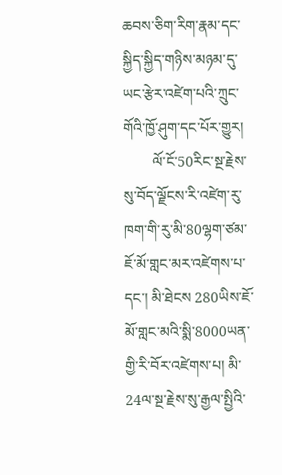ཆབས་ཅིག་རིག་རྣམ་དང་སྐྱིད་སྐྱིད་གཉིས་མཉམ་དུ་ཡང་རྩེར་འཛེག་པའི་ཀྲུང་གོའི་ཁྱོ་ཤུག་དང་པོར་གྱུར།
        ལོ་ངོ་50རིང་སྔ་རྗེས་སུ་བོད་ལྗོངས་རི་འཛེག་རུ་ཁག་གི་རུ་མི་80ལྷག་ཙམ་ཇོ་མོ་གླང་མར་འཛེགས་པ་དང་། མི་ཐེངས 280ཡིས་ཇོ་མོ་གླང་མའི་སྨི་8000ཡན་གྱི་རི་བོར་འཛེགས་པ། མི་24ལ་སྔ་རྗེས་སུ་རྒྱལ་སྤྱིའི་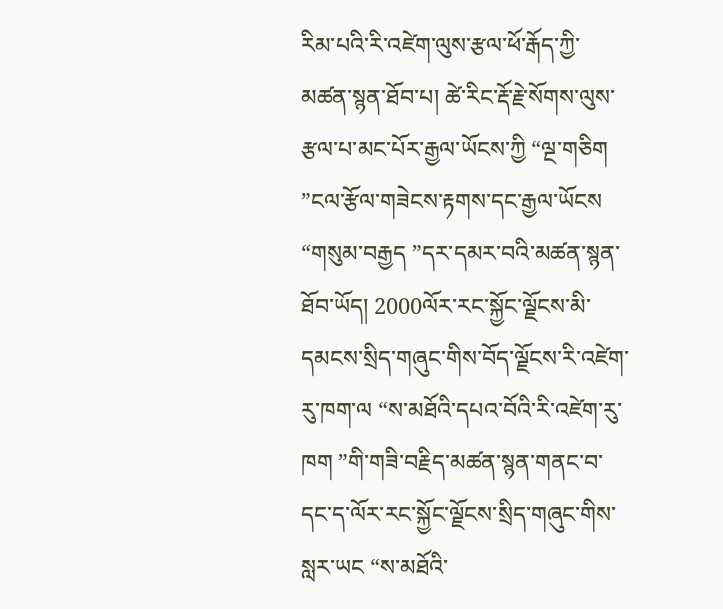རིམ་པའི་རི་འཛེག་ལུས་རྩལ་ཕོ་རྒོད་ཀྱི་མཚན་སྙན་ཐོབ་པ། ཚེ་རིང་རྡོ་རྗེ་སོགས་ལུས་རྩལ་པ་མང་པོར་རྒྱལ་ཡོངས་ཀྱི “ལྔ་གཅིག ”ངལ་རྩོལ་གཟེངས་རྟགས་དང་རྒྱལ་ཡོངས “གསུམ་བརྒྱད ”དར་དམར་བའི་མཚན་སྙན་ཐོབ་ཡོད། 2000ལོར་རང་སྐྱོང་ལྗོངས་མི་དམངས་སྲིད་གཞུང་གིས་བོད་ལྗོངས་རི་འཛེག་རུ་ཁག་ལ “ས་མཐོའི་དཔའ་བོའི་རི་འཛེག་རུ་ཁག ”གི་གཟི་བརྗིད་མཚན་སྙན་གནང་བ་དང་ད་ལོར་རང་སྐྱོང་ལྗོངས་སྲིད་གཞུང་གིས་སླར་ཡང “ས་མཐོའི་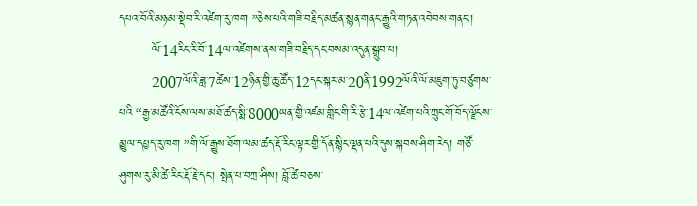དཔའ་བོའི་མཉམ་སྡེབ་རི་འཛེག་རུ་ཁག ”ཅེས་པའི་གཟི་བརྗིད་མཚན་སྙན་གནང་རྒྱུའི་གཏན་འབེབས་གནང་།
        ལོ་14རིང་རི་བོ་14ལ་འཛེགས་ནས་གཟི་བརྗིད་དང་བསམ་འདུན་སྒྲུབ་པ།
        2007ལོའི་ཟླ་7ཚེས་12ཉིན་གྱི་ཆུ་ཚོད་12དང་སྐར་མ་20ནི་1992ལོའི་ལོ་མཇུག་ཏུ་བཙུགས་པའི “རྒྱ་མཚོའི་ངོས་ལས་མཐོ་ཚད་སྨི་8000ཡན་གྱི་འཛམ་གླིང་གི་རི་རྩེ་14ལ་འཛེག་པའི་ཀྲུང་གོ་བོད་ལྗོངས་མྱུལ་དཔྱད་རུ་ཁག ”གི་ལོ་རྒྱུས་ཐོག་ལམ་ཚད་རྡོ་རིང་ལྟར་གྱི་དོན་སྙིང་ལྡན་པའི་དུས་སྐབས་ཤིག་རེད། གཙོ་ཤུགས་རུ་མི་ཚེ་རིང་རྡོ་རྗེ་དང་། སྤེན་པ་བཀྲ་ཤིས། བློ་ཚེ་བཅས་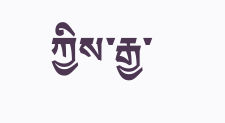ཀྱིས་རྒྱ་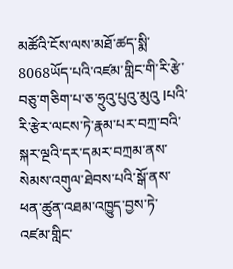མཚོའི་ངོས་ལས་མཐོ་ཚད་སྨི་8068ཡོད་པའི་འཛམ་གླིང་གི་རི་རྩེ་བཅུ་གཅིག་པ་ཅ་ཧྲུའུ་པུའུ་མུའུ Ⅰཔའི་རི་རྩེར་ལངས་ཏེ་རྣམ་པར་བཀྲ་བའི་སྐར་ལྔའི་དར་དམར་བཀྲམ་ནས་སེམས་འགུལ་ཐེབས་པའི་སྒོ་ནས་ཕན་ཚུན་འཐམ་འཁྱུད་བྱས་ཏེ་འཛམ་གླིང་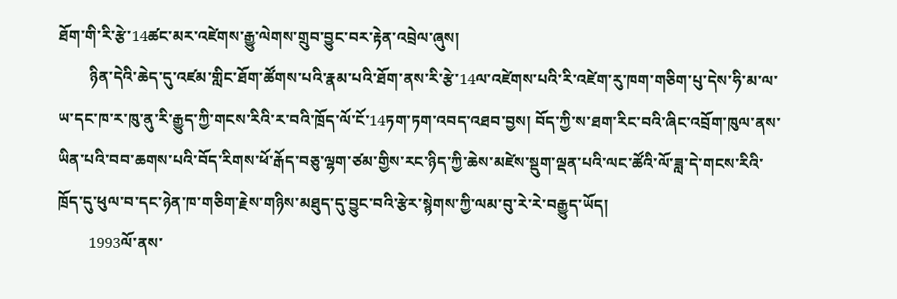ཐོག་གི་རི་རྩེ་14ཚང་མར་འཛེགས་རྒྱུ་ལེགས་གྲུབ་བྱུང་བར་རྟེན་འབྲེལ་ཞུས།
        ཉིན་དེའི་ཆེད་དུ་འཛམ་གླིང་ཐོག་ཚོགས་པའི་རྣམ་པའི་ཐོག་ནས་རི་རྩེ་14ལ་འཛེགས་པའི་རི་འཛེག་རུ་ཁག་གཅིག་པུ་དེས་ཧི་མ་ལ་ཡ་དང་ཁ་ར་ཁུ་ནུ་རི་རྒྱུད་ཀྱི་གངས་རིའི་ར་བའི་ཁྲོད་ལོ་ངོ་14ཏག་ཏག་འབད་འཐབ་བྱས། བོད་ཀྱི་ས་ཐག་རིང་བའི་ཞིང་འབྲོག་ཁུལ་ནས་ཡིན་པའི་བབ་ཆགས་པའི་བོད་རིགས་ཕོ་རྒོད་བཅུ་ལྷག་ཙམ་གྱིས་རང་ཉིད་ཀྱི་ཆེས་མཛེས་སྡུག་ལྡན་པའི་ལང་ཚོའི་ལོ་ཟླ་དེ་གངས་རིའི་ཁྲོད་དུ་ཕུལ་བ་དང་ཉེན་ཁ་གཅིག་རྗེས་གཉིས་མཐུད་དུ་བྱུང་བའི་རྩེར་སྙེགས་ཀྱི་ལམ་བུ་རེ་རེ་བརྒྱུད་ཡོད།
        1993ལོ་ནས་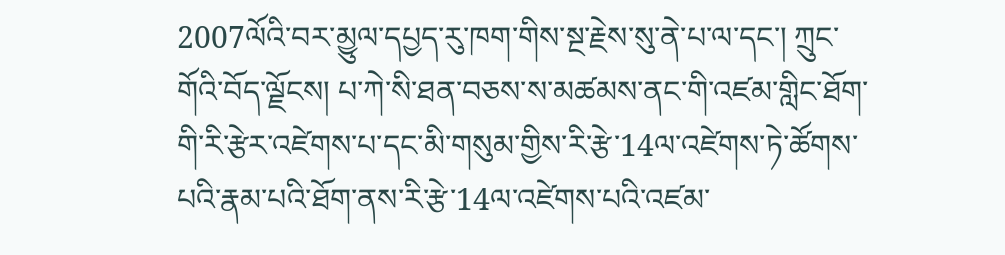2007ལོའི་བར་མྱུལ་དཔྱད་རུ་ཁག་གིས་སྔ་རྗེས་སུ་ནེ་པ་ལ་དང་། ཀྲུང་གོའི་བོད་ལྗོངས། པ་ཀེ་སི་ཐན་བཅས་ས་མཚམས་ནང་གི་འཛམ་གླིང་ཐོག་གི་རི་རྩེར་འཛེགས་པ་དང་མི་གསུམ་གྱིས་རི་རྩེ་14ལ་འཛེགས་ཏེ་ཚོགས་པའི་རྣམ་པའི་ཐོག་ནས་རི་རྩེ་14ལ་འཛེགས་པའི་འཛམ་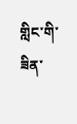གླིང་གི་ཟིན་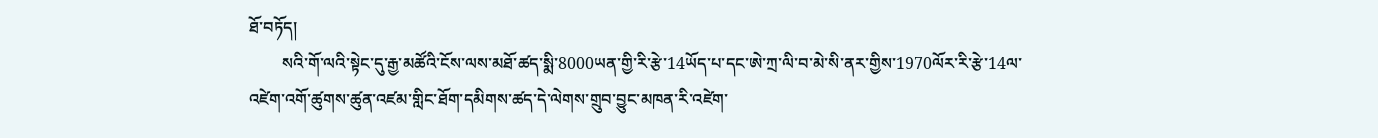ཐོ་བཏོད།
        སའི་གོ་ལའི་སྟེང་དུ་རྒྱ་མཚོའི་ངོས་ལས་མཐོ་ཚད་སྨི་8000ཡན་གྱི་རི་རྩེ་14ཡོད་པ་དང་ཨེ་ཀྲ་ལི་བ་མེ་སི་ནར་གྱིས་1970ལོར་རི་རྩེ་14ལ་འཛེག་འགོ་ཚུགས་ཚུན་འཛམ་གླིང་ཐོག་དམིགས་ཚད་དེ་ལེགས་གྲུབ་བྱུང་མཁན་རི་འཛེག་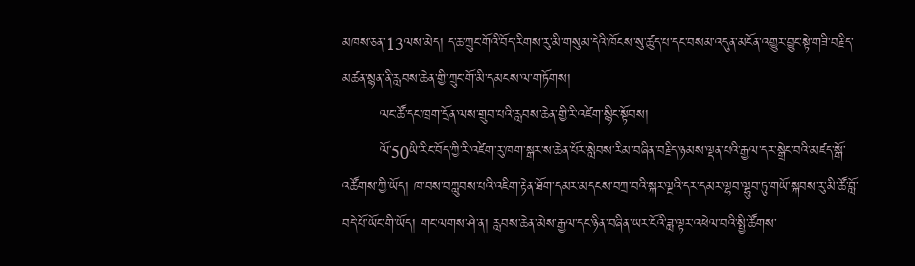མཁས་ཅན་13ལས་མེད། ད་ཆ་ཀྲུང་གོའི་བོད་རིགས་རུ་མི་གསུམ་དེའི་ཁོངས་སུ་ཚུད་པ་དང་བསམ་འདུན་མངོན་འགྱུར་བྱུང་སྟེ་གཟི་བརྗིད་མཚན་སྙན་ནི་རླབས་ཆེན་གྱི་ཀྲུང་གོ་མི་དམངས་ལ་གཏོགས།
        ལང་ཚོ་དང་ཁྲག་དྲོན་ལས་གྲུབ་པའི་རླབས་ཆེན་གྱི་རི་འཛེག་སྙིང་སྟོབས།
        ལོ་50ཡི་རིང་བོད་ཀྱི་རི་འཛེག་རུ་ཁག་སྒར་ས་ཆེན་པོར་སླེབས་རིམ་བཞིན་བརྗིད་ཉམས་ལྡན་པའི་རྒྱལ་དར་སྒྲེང་བའི་མཛད་སྒོ་འཚོགས་ཀྱི་ཡོད། ཁ་བས་བཀླུབས་པའི་འཇིག་རྟེན་ཐོག་དམར་མདངས་བཀྲ་བའི་སྐར་ལྔའི་དར་དམར་ལྷབ་ལྷུབ་ཏུ་གཡོ་སྐབས་རུ་མི་ཚོ་བློ་བདེ་པོ་ཡོང་གི་ཡོད། གང་ལགས་ཤེ་ན། རླབས་ཆེན་མེས་རྒྱལ་དང་ཉིན་བཞིན་ཡར་ངོའི་ཟླ་ལྟར་འཕེལ་བའི་སྤྱི་ཚོགས་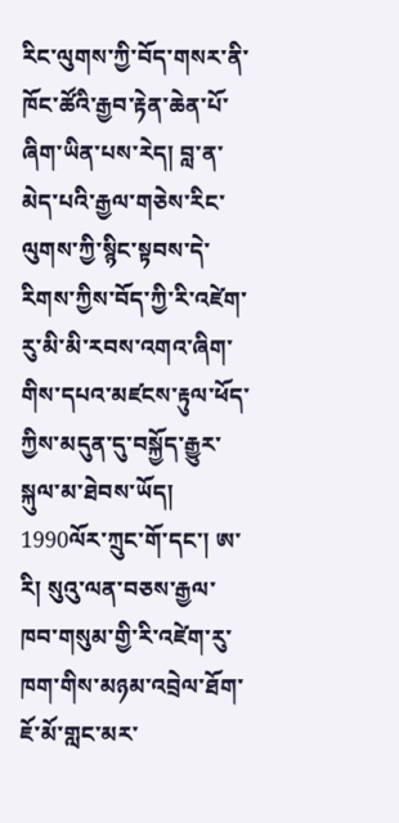རིང་ལུགས་ཀྱི་བོད་གསར་ནི་ཁོང་ཚོའི་རྒྱབ་རྟེན་ཆེན་པོ་ཞིག་ཡིན་པས་རེད། བླ་ན་མེད་པའི་རྒྱལ་གཅེས་རིང་ལུགས་ཀྱི་སྙིང་སྟབས་དེ་རིགས་ཀྱིས་བོད་ཀྱི་རི་འཛེག་རུ་མི་མི་རབས་འགའ་ཞིག་གིས་དཔའ་མཛངས་རྟུལ་ཕོད་ཀྱིས་མདུན་དུ་བསྐྱོད་རྒྱུར་སྐུལ་མ་ཐེབས་ཡོད། 1990ལོར་ཀྲུང་གོ་དང་། ཨ་རི། སུའུ་ལན་བཅས་རྒྱལ་ཁབ་གསུམ་གྱི་རི་འཛེག་རུ་ཁག་གིས་མཉམ་འབྲེལ་ཐོག་ཇོ་མོ་གླང་མར་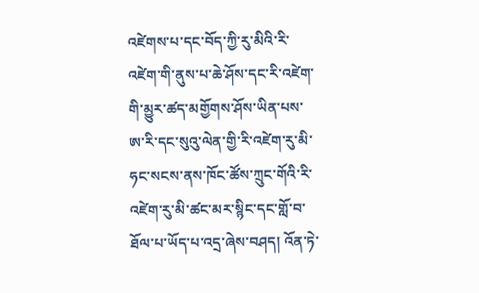འཛེགས་པ་དང་བོད་ཀྱི་རུ་མིའི་རི་འཛེག་གི་ནུས་པ་ཆེ་ཤོས་དང་རི་འཛེག་གི་མྱུར་ཚད་མགྱོགས་ཤོས་ཡིན་པས་ཨ་རི་དང་སུའུ་ལེན་གྱི་རི་འཛེག་རུ་མི་ཧང་སངས་ནས་ཁོང་ཚོས་ཀྲུང་གོའི་རི་འཛེག་རུ་མི་ཚང་མར་སྙིང་དང་གློ་བ་ཐོལ་པ་ཡོད་པ་འདྲ་ཞེས་བཤད། འོན་ཏེ་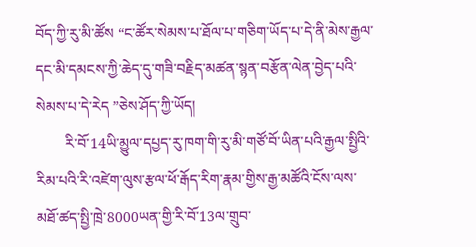བོད་ཀྱི་རུ་མི་ཚོས “ང་ཚོར་སེམས་པ་ཐོལ་པ་གཅིག་ཡོད་པ་དེ་ནི་མེས་རྒྱལ་དང་མི་དམངས་ཀྱི་ཆེད་དུ་གཟི་བརྗིད་མཚན་སྙན་བརྩོན་ལེན་བྱེད་པའི་སེམས་པ་དེ་རེད ”ཅེས་ཤོད་ཀྱི་ཡོད།
        རི་བོ་14ཡི་མྱུལ་དཔྱད་རུ་ཁག་གི་རུ་མི་གཙོ་བོ་ཡིན་པའི་རྒྱལ་སྤྱིའི་རིམ་པའི་རི་འཛེག་ལུས་རྩལ་ཕོ་རྒོད་རིག་རྣམ་གྱིས་རྒྱ་མཚོའི་ངོས་ལས་མཐོ་ཚད་སྤྱི་ཁྲེ་8000ཡན་གྱི་རི་བོ་13ལ་གྲུབ་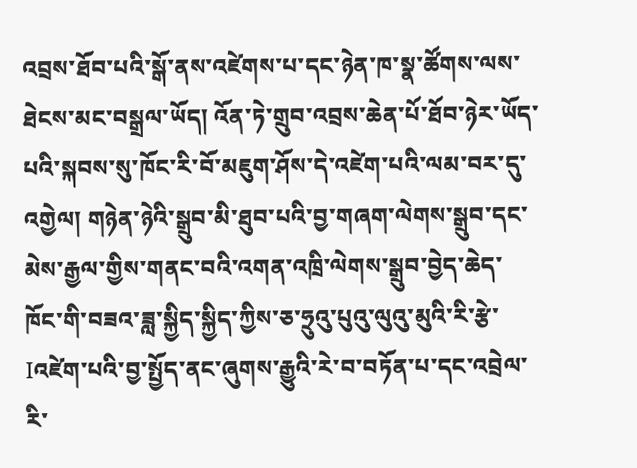འབྲས་ཐོབ་པའི་སྒོ་ནས་འཛེགས་པ་དང་ཉེན་ཁ་སྣ་ཚོགས་ལས་ཐེངས་མང་བསྒྲལ་ཡོད། འོན་ཏེ་གྲུབ་འབྲས་ཆེན་པོ་ཐོབ་ཉེར་ཡོད་པའི་སྐབས་སུ་ཁོང་རི་བོ་མཇུག་ཤོས་དེ་འཛེག་པའི་ལམ་བར་དུ་འགྱེལ། གཉེན་ཉེའི་སྒྲུབ་མི་ཐུབ་པའི་བྱ་གཞག་ལེགས་སྒྲུབ་དང་མེས་རྒྱལ་གྱིས་གནང་བའི་འགན་འཁྲི་ལེགས་སྒྲུབ་བྱེད་ཆེད་ཁོང་གི་བཟའ་ཟླ་སྐྱིད་སྐྱིད་ཀྱིས་ཅ་ཧྲུའུ་པུའུ་ལུའུ་མུའི་རི་རྩེ་Iའཛེག་པའི་བྱ་སྤྱོད་ནང་ཞུགས་རྒྱུའི་རེ་བ་བཏོན་པ་དང་འབྲེལ་རི་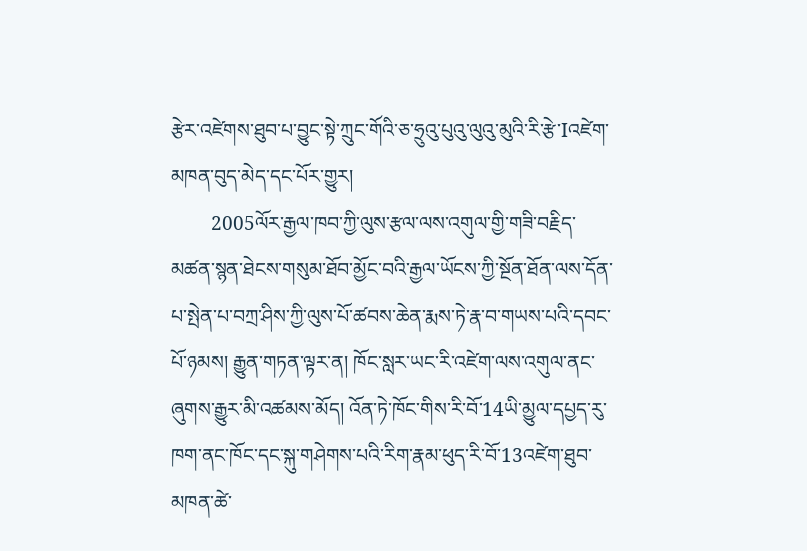རྩེར་འཛེགས་ཐུབ་པ་བྱུང་སྟེ་ཀྲུང་གོའི་ཅ་ཧྲུའུ་པུའུ་ལུའུ་མུའི་རི་རྩེ་Iའཛེག་མཁན་བུད་མེད་དང་པོར་གྱུར།
        2005ལོར་རྒྱལ་ཁབ་ཀྱི་ལུས་རྩལ་ལས་འགུལ་གྱི་གཟི་བརྗིད་མཚན་སྙན་ཐེངས་གསུམ་ཐོབ་མྱོང་བའི་རྒྱལ་ཡོངས་ཀྱི་སྔོན་ཐོན་ལས་དོན་པ་སྤེན་པ་བཀྲ་ཤིས་ཀྱི་ལུས་པོ་ཚབས་ཆེན་རྨས་ཏེ་རྣ་བ་གཡས་པའི་དབང་པོ་ཉམས། རྒྱུན་གཏན་ལྟར་ན། ཁོང་སླར་ཡང་རི་འཛེག་ལས་འགུལ་ནང་ཞུགས་རྒྱུར་མི་འཚམས་མོད། འོན་ཏེ་ཁོང་གིས་རི་བོ་14ཡི་མྱུལ་དཔྱད་རུ་ཁག་ནང་ཁོང་དང་སྐུ་གཤེགས་པའི་རིག་རྣམ་ཕུད་རི་བོ་13འཛེག་ཐུབ་མཁན་ཚེ་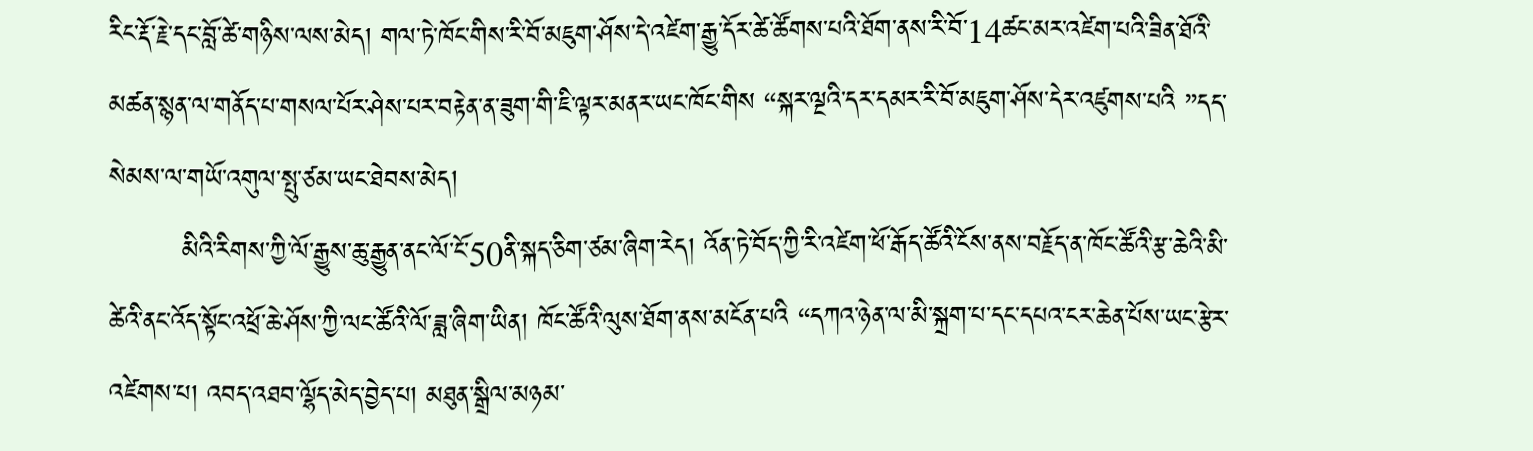རིང་རྡོ་རྗེ་དང་བློ་ཚེ་གཉིས་ལས་མེད། གལ་ཏེ་ཁོང་གིས་རི་བོ་མཇུག་ཤོས་དེ་འཛེག་རྒྱུ་དོར་ཚེ་ཚོགས་པའི་ཐོག་ནས་རི་བོ་14ཚང་མར་འཛེག་པའི་ཟིན་ཐོའི་མཚན་སྙན་ལ་གནོད་པ་གསལ་པོར་ཤེས་པར་བརྟེན་ན་ཟུག་གི་ཇི་ལྟར་མནར་ཡང་ཁོང་གིས “སྐར་ལྔའི་དར་དམར་རི་བོ་མཇུག་ཤོས་དེར་འཛུགས་པའི ”དད་སེམས་ལ་གཡོ་འགུལ་སྤུ་ཙམ་ཡང་ཐེབས་མེད།
        མིའི་རིགས་ཀྱི་ལོ་རྒྱུས་ཆུ་རྒྱུན་ནང་ལོ་ངོ་50ནི་སྐད་ཅིག་ཙམ་ཞིག་རེད། འོན་ཏེ་བོད་ཀྱི་རི་འཛེག་ཕོ་རྒོད་ཚོའི་ངོས་ནས་བརྗོད་ན་ཁོང་ཚོའི་རྩ་ཆེའི་མི་ཚེའི་ནང་འོད་སྟོང་འཕྲོ་ཆེ་ཤོས་ཀྱི་ལང་ཚོའི་ལོ་ཟླ་ཞིག་ཡིན། ཁོང་ཚོའི་ལུས་ཐོག་ནས་མངོན་པའི “དཀའ་ཉེན་ལ་མི་སྐྲག་པ་དང་དཔའ་ངར་ཆེན་པོས་ཡང་རྩེར་འཛེགས་པ། འབད་འཐབ་ལྷོད་མེད་བྱེད་པ། མཐུན་སྒྲིལ་མཉམ་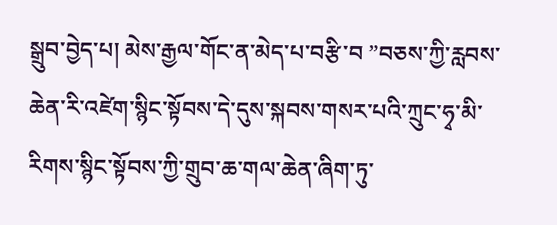སྒྲུབ་བྱེད་པ། མེས་རྒྱལ་གོང་ན་མེད་པ་བརྩི་བ ”བཅས་ཀྱི་རླབས་ཆེན་རི་འཛེག་སྙིང་སྟོབས་དེ་དུས་སྐབས་གསར་པའི་ཀྲུང་ཧྭ་མི་རིགས་སྙིང་སྟོབས་ཀྱི་གྲུབ་ཆ་གལ་ཆེན་ཞིག་ཏུ་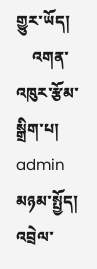གྱུར་ཡོད།
    འགན་འཁུར་རྩོམ་སྒྲིག་པ། admin
མཉམ་སྤྱོད།
འབྲེལ་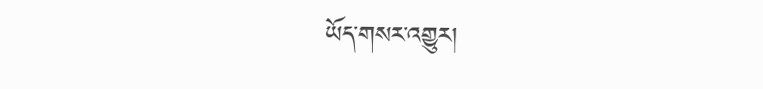ཡོད་གསར་འགྱུར།